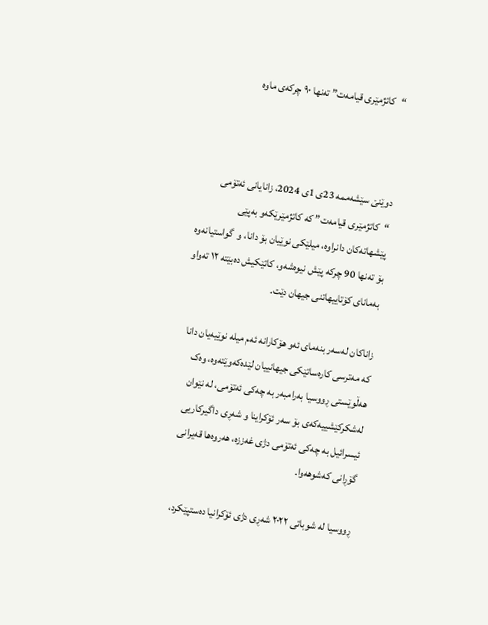“کاتژمێری قیامەت” تەنها ٩٠ چرکەی ماوە



دوێنێ سێشەممە 23ی 1ی 2024، زانایانی ئەتۆمی “کاتژمێری قیامەت” کە کاتژمێرێکەو بەپێی پێشهاتەکان دانراوە، میلێکی نوێیان بۆ دانا، و  گواستیانەوە بۆ تەنها 90 چرکە پێش نیوەشەو، کاتێکیش دەبێتە ١٢ تەواو بەمانای کۆتاییهاتنی جیهان دێت.

زاناکان لەسەر بنەمای ئەو هۆکارانە ئەم میلە نوێیەیان دانا کە مەترسی کارەساتێکی جیهانییان لێدەکەوێتەوە، وەک هەڵوێستی ڕووسیا بەرامبەر بە چەکی ئەتۆمی، لە نێوان لەشکرکێشییەکەی بۆ سەر ئۆکراینا و شەڕی داگیرکاریی ئیسرائیل بە چەکی ئەتۆمی دژی غەززە، هەروەها قەیرانی گۆڕانی کەشوهەوا.

ڕووسیا لە شوباتی ٢٠٢٢ شەڕی دژی ئۆکرانیا دەستپێکرد،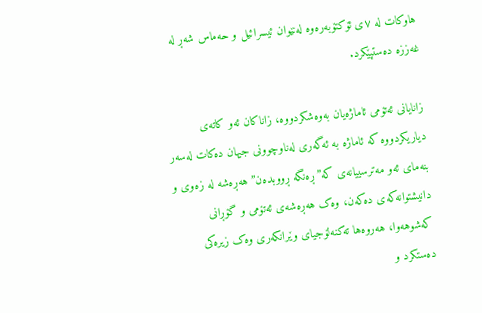هاوکات لە ٧ی ئۆکتۆبەرەوە لەنێوان ئیسرائیل و حەماس شەڕ لە غەززە دەستپێکرد.

زانایانی ئەتۆمی ئاماژەیان بەوەشکردووە، زاناکان ئەو کاتەی دیاریکردووە کە ئاماژە بە ئەگەری لەناوچوونی جیهان دەکات لەسەر بنەمای ئەو مەترسییانەی کە”ڕەنگە ڕووبدەن” هەڕەشە لە زەوی و دانیشتوانەکەی دەکەن، وەک هەڕەشەی ئەتۆمی و گۆڕانی کەشوهەوا، هەروەها تەکنەلۆجیای وێرانکەری وەک زیرەکی دەستکرد و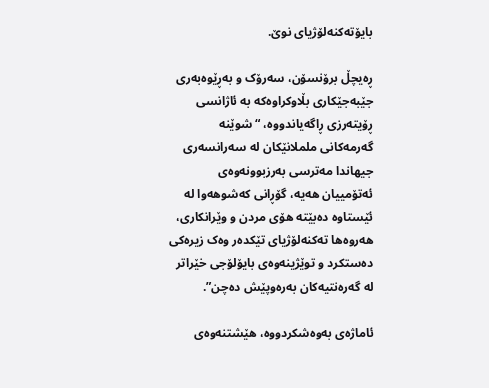بایۆتەکنەلۆژیای نوێ.

ڕەیچڵ برۆنسۆن، سەرۆک و بەڕێوەبەری جێبەجێکاری بڵاوکراوەکە بە ئاژانسی ڕۆیتەرزی ڕاگەیاندووە، “شوێنە گەرمەکانی ململانێکان لە سەرانسەری جیهاندا مەترسی بەرزبوونەوەی ئەتۆمییان هەیە، گۆڕانی کەشوهەوا لە ئێستاوە دەبێتە هۆی مردن و وێرانکاری، هەروەها تەکنەلۆژیای تێکدەر وەک زیرەکی دەستکرد و توێژینەوەی بایۆلۆجی خێراتر لە گەرەنتیەکان بەرەوپێش دەچن”.

ئاماژەی بەوەشکردووە، هێشتنەوەی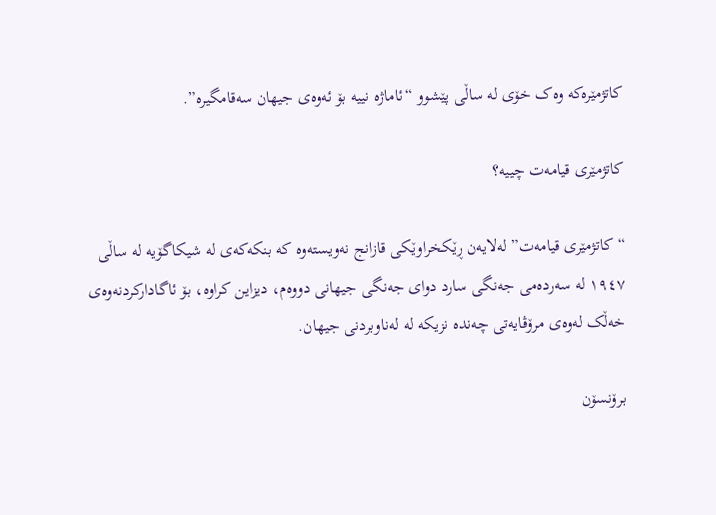کاتژمێرەکە وەک خۆی لە ساڵی پێشوو “ئاماژە نییە بۆ ئەوەی جیهان سەقامگیرە”.

کاتژمێری قیامەت چییە؟

“کاتژمێری قیامەت” لەلایەن ڕێکخراوێکی قازانج نەویستەوە کە بنکەکەی لە شیکاگۆیە لە ساڵی ١٩٤٧ لە سەردەمی جەنگی سارد دوای جەنگی جیهانی دووەم، دیزاین کراوە، بۆ ئاگادارکردنەوەی خەڵک لەوەی مرۆڤایەتی چەندە نزیکە لە لەناوبردنی جیهان.

برۆنسۆن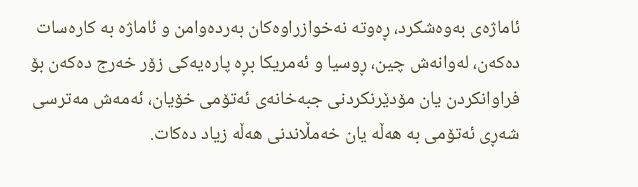ئاماژەی بەوەشکرد، ڕەوتە نەخوازراوەکان بەردەوامن و ئاماژە بە کارەسات دەکەن، لەوانەش چین، ڕوسیا و ئەمریکا بڕە پارەیەکی زۆر خەرج دەکەن بۆ فراوانکردن یان مۆدێرنکردنی جبەخانەی ئەتۆمی خۆیان، ئەمەش مەترسی شەڕی ئەتۆمی بە هەڵە یان خەمڵاندنی هەڵە زیاد دەکات.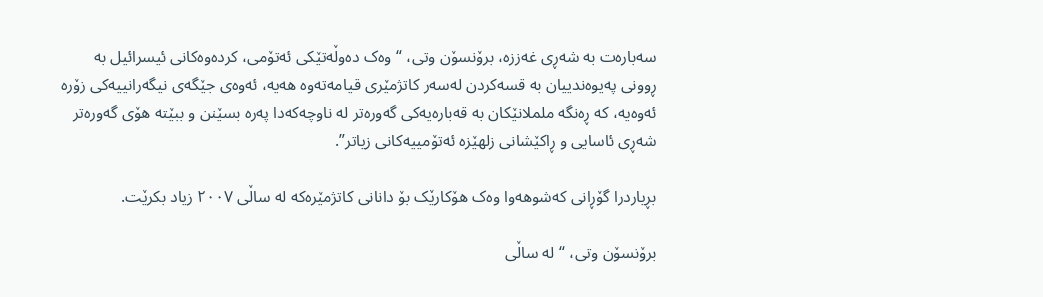سەبارەت بە شەڕی غەززە، برۆنسۆن وتی، “وەک دەوڵەتێکی ئەتۆمی، کردەوەکانی ئیسرائیل بە ڕوونی پەیوەندییان بە قسەکردن لەسەر کاتژمێری قیامەتەوە هەیە، ئەوەی جێگەی نیگەرانییەکی زۆرە ئەوەیە، کە ڕەنگە ململانێکان بە قەبارەیەکی گەورەتر لە ناوچەکەدا پەرە بسێنن و ببێتە هۆی گەورەتر شەڕی ئاسایی و ڕاکێشانی زلهێزە ئەتۆمییەکانی زیاتر”.

بڕیاردرا گۆڕانی کەشوهەوا وەک هۆکارێک بۆ دانانی کاتژمێرەکە لە ساڵی ٢٠٠٧ زیاد بکرێت.

برۆنسۆن وتی، “لە ساڵی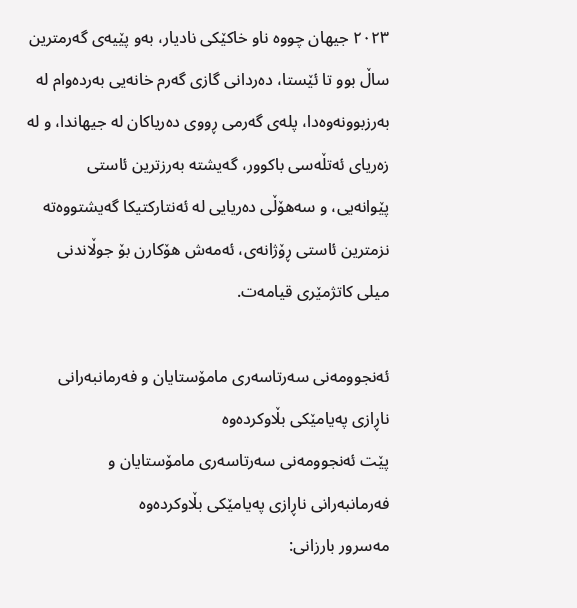٢٠٢٣ جیهان چووە ناو خاکێکی نادیار، بەو پێیەی گەرمترین ساڵ بوو تا ئێستا، دەردانی گازی گەرم خانەیی بەردەوام لە بەرزبوونەوەدا، پلەی گەرمی ڕووی دەریاکان لە جیهاندا، و لە زەریای ئەتڵەسی باکوور، گەیشتە بەرزترین ئاستی پێوانەیی، و سەهۆڵی دەریایی لە ئەنتارکتیکا گەیشتووەتە نزمترین ئاستی ڕۆژانەی، ئەمەش هۆکارن بۆ جوڵاندنی میلی کاتژمێری قیامەت.

ئەنجوومەنی سەرتاسەری مامۆستایان و فەرمانبەرانی ناڕازی پەیامێكی بڵاوكردەوە
پێت ئەنجوومەنی سەرتاسەری مامۆستایان و فەرمانبەرانی ناڕازی پەیامێكی بڵاوكردەوە
مەسرور بارزانی: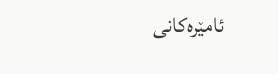ئامێرەكانی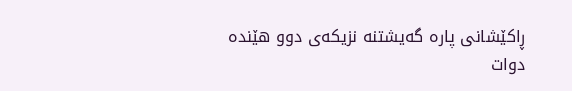ڕاكێشانی پارە گەیشتنە نزیكەی دوو هێندە
دوات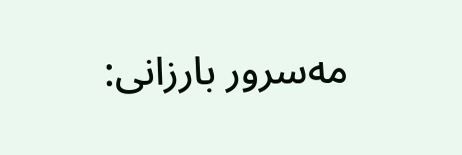مەسرور بارزانی: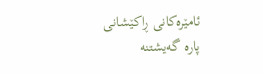ئامێرەكانی ڕاكێشانی پارە گەیشتنە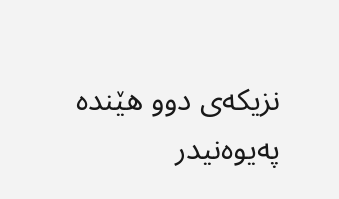نزیكەی دوو هێندە
پەیوەنیدر